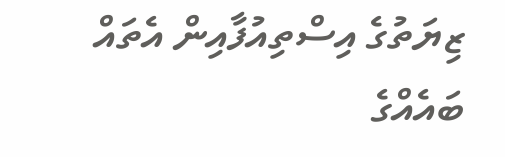ޒިޔަތުގެ އިސްތިއުފާއިން އެތައް ބައެއްގެ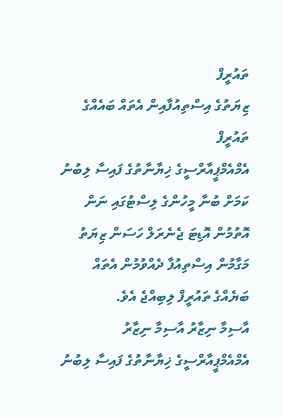ތައުރީފް
ޒިޔަތުގެ އިސްތިއުފާއިން އެތައް ބައެއްގެ ތައުރީފް
އެމްއެމްޕީއާރްސީގެ ޚިޔާނާތުގެ ފައިސާ ލިބުނު ކަމަށް ބުނާ މީހުންގެ ލިސްޓުގައި ނަން އޮތުމުން އޮޑިޓަ ޖެނެރަލް ހަސަން ޒިޔަތު މަގާމުން އިސްތިއުފާ ދެއްވުމުން އެތައް ބަޔެއްގެ ތައުރީފް ލިބިއްޖެ އެވެ.
އާސިމާ ނިޒާރު އާސިމާ ނިޒާރު
އެމްއެމްޕީއާރްސީގެ ޚިޔާނާތުގެ ފައިސާ ލިބުނު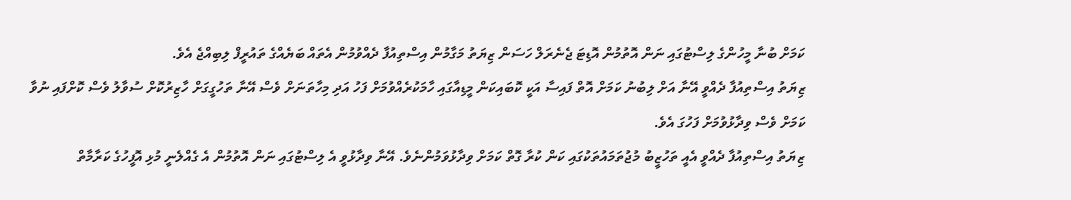ކަމަށް ބުނާ މީހުންގެ ލިސްޓުގައި ނަން އޮތުމުން އޮޑިޓަ ޖެނެރަލް ހަސަން ޒިޔަތު މަގާމުން އިސްތިއުފާ ދެއްވުމުން އެތައް ބަޔެއްގެ ތައުރީފް ލިބިއްޖެ އެވެ.
ޒިޔަތު އިސްތިއުފާ ދެއްވީ އޭނާ އަށް ލިބުނު ކަމަށް އޮތް ފައިސާ އަކީ ކޮބައިކަން މީޑިއާގައި ހާމަކުރެއްވުމަށް ފަހު އަދި މިހާތަނަށް ވެސް އޭނާ ތަހުގީގަށް ހާޒިރުކޮށް ސުވާލު ވެސް ކޮށްފައި ނުވާ ކަމަށް ވެސް ވިދާޅުވުމަށް ފަހުގަ އެވެ.
ޒިޔަތު އިސްތިއުފާ ދެއްވީ އެއީ ތަހުޒީބު މުޖުތަމައުތަކުގައި ކަން ކުރާ ގޮތް ކަމަށް ވިދާޅުވަމުންނެވެ. އޭނާ ވިދާޅުވީ އެ ލިސްޓުގައި ނަން އޮތުމުން އެ ގެއްލެނީ މުޅި އޮފީހުގެ ކަރާމާތް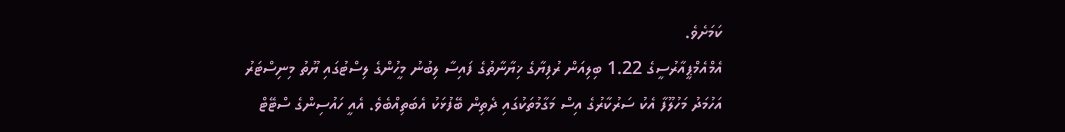ކަމަށެވެ.
އެމްއެމްޕީއާރުސީގެ 1.22 ބިލިއަން ރުފިޔާގެ ޚިޔާނާތުގެ ފައިސާ ލިބުނު މީހުންގެ ލިސްޓުގައި ޔޫތު މިނިސްޓަރު އަހުމަދު މަހުލޫފާ އެކު ސަރުކާރުގެ އިސް މަގާމުތަކުގައި ދެތިން ބޭފުޅަކު އެބަތިއްބެވެ. އެއީ ހައުސިންގެ ސްޓޭޓް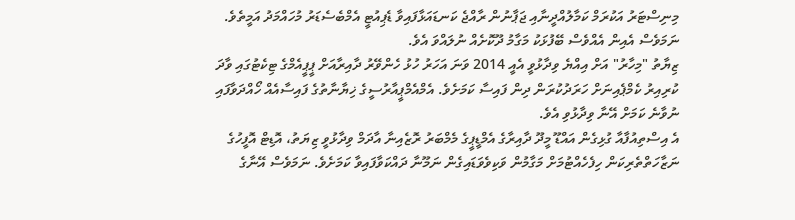މިނިސްޓަރު އަކުރަމް ކަމާލުއްދީނާއި ޖަޕާނުން ރާއްޖެ ކަނޑައަޅާފައިވާ ޑެޕިއުޓީ އެމްބެސެޑަރު މުހައްމަދު އަމީތެވެ. ނަމަވެސް އެއިން އެއްވެސް ބޭފުޅަކު މަގާމު ދޫކޮށެއް ނުލައްވަ އެވެ.
ޒިޔާތު "މިހާރު" އަށް އިއްޔެ ވިދާޅުވީ އެއީ 2014 ވަނަ އަހަރު ހުޅު ހެންވޭރު ދާއިރާއަށް ޕީޕީއެމްގެ ޓިކެޓުގައި ވާދަ ކުރިއިރު ކެމްޕެއިނަށް ހަރަދުކުރަން ދިން ފައިސާ ކަމަށެވެ. އެމްއެމްޕީއާރުސީގެ ޚިޔާނާތުގެ ފައިސާއެއް ހޯއްދަވާފައި ނުވާނެ ކަމަށް އޭނާ ވިދާޅުވި އެވެ.
އެ އިސްތިއުފާއާ ގުޅިގެން އައްޑޫ މީދޫ ދާއިރާގެ އެމްޑީޕީގެ މެމްބަރު ރޮޒެއިނާ އާދަމް ވިދާޅުވީ ޒިޔަތު، އޮޑިޓް އޮފީހުގެ ނަޒާހަތްތެރިކަން ހިފެހެއްޓުމަށް މަގާމުން ވަކިވެވަޑައިގެން ނަމޫނާ ދައްކަވާފައިވާ ކަމަށެވެ. ނަމަވެސް އޭނާގެ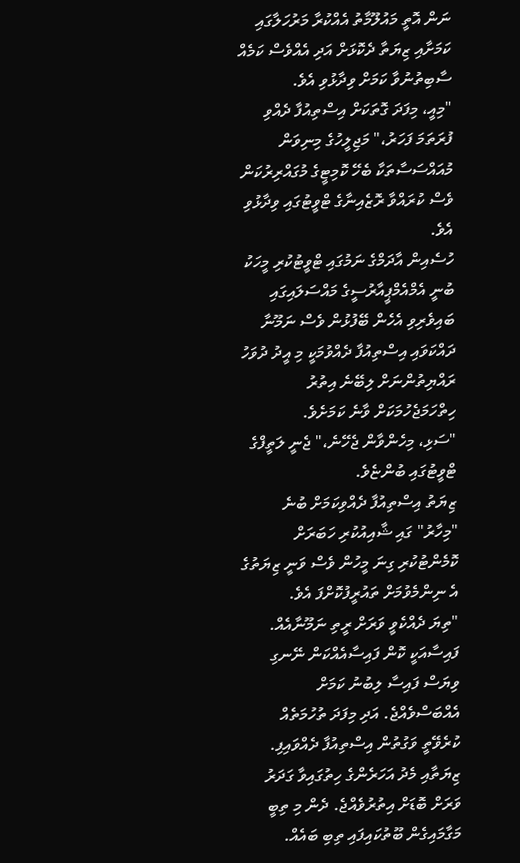ނަން އޮތީ މައުލޫމާތު އެއްކުރާ މަރުހަލާގައި ކަމަށާއި ޒިޔަތާ ދެކޮޅަށް އަދި އެއްވެސް ކަމެއް ސާބިތުނުވާ ކަމަށް ވިދާޅުވި އެވެ.
"މިއީ، މިފަދަ ގޮތަކަށް އިސްތިއުފާ ދެއްވި ފުރަތަމަ ފަހަރު،" މަޖިލީހުގެ މިނިވަން މުއައްސަސާތަކާ ބެހޭ ކޮމިޓީގެ މުގައްރިރުކަން ވެސް ކުރައްވާ ރޮޒެއިނާގެ ޓްވީޓުގައި ވިދާޅުވި އެވެ.
ހުސެއިން އާދަމްގެ ނަމުގައި ޓްވީޓުކުރި މީހަކު ބުނީ އެމްއެމްޕީއާރުސީގެ މައްސަލައިގައި ބައިވެރިވި އެހެން ބޭފުޅުން ވެސް ނަމޫނާ ދައްކަވައި އިސްތިއުފާ ދެއްވުމަކީ މި އީދު ދުވަހު ރައްޔިތުންނަށް ލިބޭނެ އިތުރު ހިތްހަމަޖެހުމަކަށް ވާނެ ކަމަށެވެ.
"ސަޅި، މިހެންވާން ޖެހޭނެ،" ޖެނީ ލަތީފްގެ ޓްވީޓުގައި ބުންޏެވެ.
ޒިޔަތު އިސްތިއުފާ ދެއްވިކަމަށް ބުނެ "މިހާރު" ގައި ޝާއިއުކުރި ހަބަރަށް ކޮމެންޓުކުރި ގިނަ މީހުން ވެސް ވަނީ ޒިޔަތުގެ އެ ނިންމެވުމަށް ތައުރީފުކޮށްފަ އެވެ.
"ތިޔަ ދެއްކެވީ ވަރަށް ރީތި ނަމޫނާއެއް. ފައިސާއަކީ ކޮން ފައިސާއެއްކަން ނޭނގި ވިޔަސް ފައިސާ ލިބުނު ކަމަށް އެއްބަސްވެއްޖެ. އަދި މިފަދަ ތުހުމަތެއް ކުރެވޭތީ ވަގުތުން އިސްތިއުފާ ދެއްވައިފި. ޒިޔަތާއި މެދު އަހަރެންގެ ހިތުގައިވާ ގަދަރު ވަރަށް ބޮޑަށް އިތުރުވެއްޖެ. ދެން މި ތިބީ މަގާމައިގެން ބޫތުކައިފައި ތިބި ބައެއް.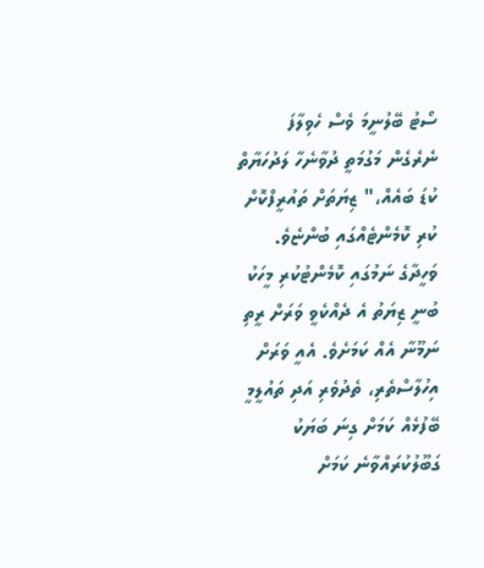ސޯޓު ބޭލުނީމަ ވެސް ހެވިލާފަ ނެރެގެން މަގުމަތީ ދުވާނެހާ ލަދުހަޔާތް ކުޑަ ބައެއް،" ޒިޔަތަށް ތައުރީފްކޮށް ކުރި ކޮމެންޓެއްގައި ބުންޏެވެ.
ވަހީދާގެ ނަމުގައި ކޮމެންޓުކުރި މީހަކު ބުނީ ޒިޔަތު އެ ދެއްކެވީ ވަރަށް ރީތި ނަމޫނާ އެއް ކަމަށެވެ. އެއީ ވަރަށް އިހުލާސްތެރި، ތެދުވެރި އަދި ތައުލީމީ ބޭފުޅެއް ކަމަށް ގިނަ ބަޔަކު ގަބޫލުކުރައްވާނެ ކަމަށް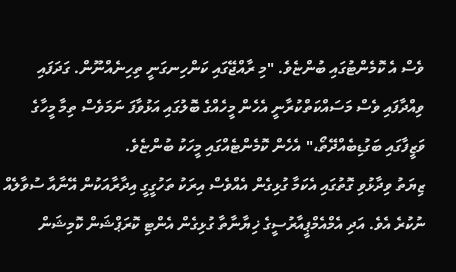ވެސް އެ ކޮމެންޓުގައި ބުންޏެވެ. "މި ރާއްޖޭގައި ކަންހިނގަނީ ތިހިނެއްނޫން. ގަދަފައި ވިއްދާފައި ވެސް މަސައްކަތްކުރާނީ އެހެން މީހެއްގެ ބޮލުގައި އަޅުވާފަ ނަމަވެސް ތިމާ މީހާގެ ވަޒީފާގައި ބަގުޑިބެއްދޭތޯ،" އެހެން ކޮމެންޓެއްގައި މީހަކު ބުންޏެވެ.
ޒިޔަތު ވިދާޅުވި ގޮތުގައި އެކަމާ ގުޅިގެން އެއްވެސް އިރަކު ތަހުގީގީ އިދާރާއަކުން އޭނާއާ ސުވާލެއް ނުކުރެ އެވެ. އަދި އެމްއެމްޕީއާރުސީގެ ޚިޔާނާތާ ގުޅިގެން އެންޓި ކޮރަޕްޝަން ކޮމިޝަން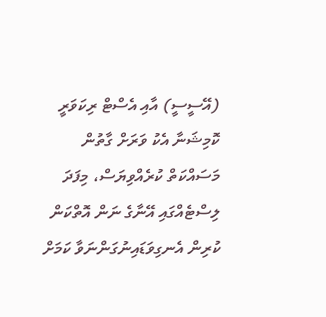(އޭސީސީ) އާއި އެސްޓް ރިކަވަރީ ކޮމިޝަނާ އެކު ވަރަށް ގާތުން މަސައްކަތް ކުރެއްވިޔަސް، މިފަދަ ލިސްޓެއްގައި އޭނާގެ ނަން އޮތްކަން ކުރިން އެނގިވަޑައިނުގަންނަވާ ކަމަށް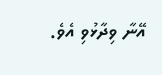އޭނާ ވިދާޅުވި އެވެ.